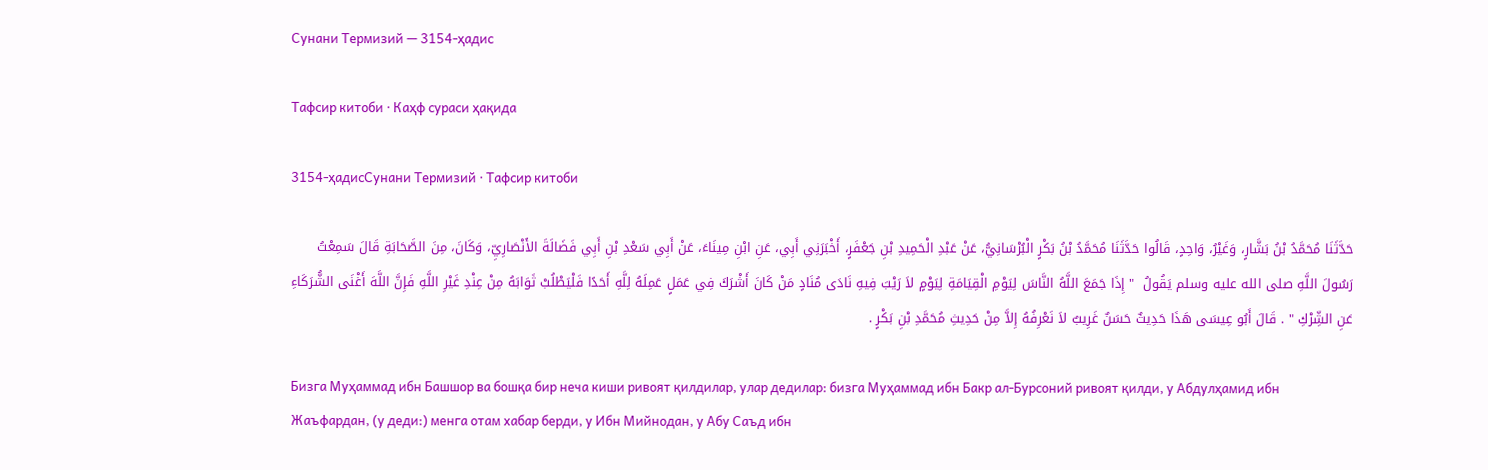Сунани Термизий — 3154-ҳадис

Тафсир китоби · Каҳф сураси ҳақида

3154-ҳадисСунани Термизий · Тафсир китоби

حَدَّثَنَا مُحَمَّدُ بْنُ بَشَّارٍ، وَغَيْرُ، وَاحِدٍ، قَالُوا حَدَّثَنَا مُحَمَّدُ بْنُ بَكْرٍ الْبُرْسَانِيُّ، عَنْ عَبْدِ الْحَمِيدِ بْنِ جَعْفَرٍ، أَخْبَرَنِي أَبِي، عَنِ ابْنِ مِينَاءَ، عَنْ أَبِي سَعْدِ بْنِ أَبِي فَضَالَةَ الأَنْصَارِيِّ، وَكَانَ، مِنَ الصَّحَابَةِ قَالَ سَمِعْتُ رَسُولَ اللَّهِ صلى الله عليه وسلم يَقُولُ  " إِذَا جَمَعَ اللَّهُ النَّاسَ لِيَوْمِ الْقِيَامَةِ لِيَوْمٍ لاَ رَيْبَ فِيهِ نَادَى مُنَادٍ مَنْ كَانَ أَشْرَكَ فِي عَمَلٍ عَمِلَهُ لِلَّهِ أَحَدًا فَلْيَطْلُبْ ثَوَابَهُ مِنْ عِنْدِ غَيْرِ اللَّهِ فَإِنَّ اللَّهَ أَغْنَى الشُّرَكَاءِ عَنِ الشِّرْكِ " . قَالَ أَبُو عِيسَى هَذَا حَدِيثٌ حَسَنٌ غَرِيبٌ لاَ نَعْرِفُهُ إِلاَّ مِنْ حَدِيثِ مُحَمَّدِ بْنِ بَكْرٍ .

Бизга Муҳаммад ибн Башшор ва бошқа бир неча киши ривоят қилдилар, улар дедилар: бизга Муҳаммад ибн Бакр ал-Бурсоний ривоят қилди, у Абдулҳамид ибн Жаъфардан, (у деди:) менга отам хабар берди, у Ибн Мийнодан, у Абу Саъд ибн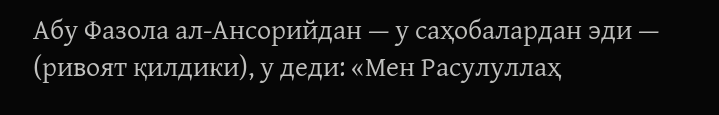Абу Фазола ал-Ансорийдан — у саҳобалардан эди — (ривоят қилдики), у деди: «Мен Расулуллаҳ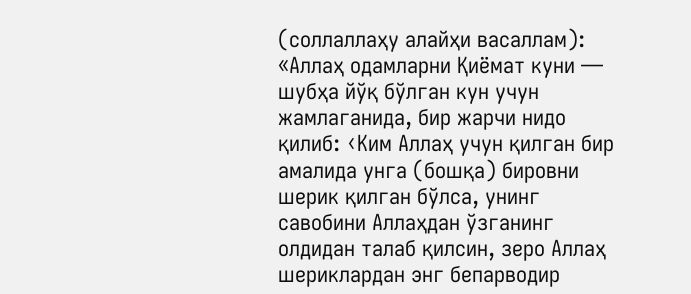(соллаллаҳу алайҳи васаллам): «Аллаҳ одамларни Қиёмат куни — шубҳа йўқ бўлган кун учун жамлаганида, бир жарчи нидо қилиб: ‹Ким Аллаҳ учун қилган бир амалида унга (бошқа) бировни шерик қилган бўлса, унинг савобини Аллаҳдан ўзганинг олдидан талаб қилсин, зеро Аллаҳ шериклардан энг бепарводир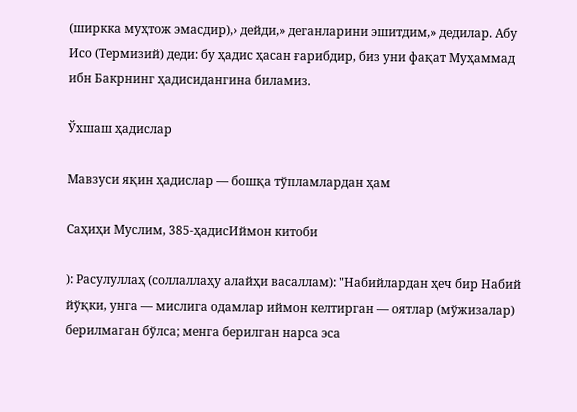(ширкка муҳтож эмасдир),› дейди,» деганларини эшитдим,» дедилар. Абу Исо (Термизий) деди: бу ҳадис ҳасан ғарибдир, биз уни фақат Муҳаммад ибн Бакрнинг ҳадисидангина биламиз.

Ўхшаш ҳадислар

Мавзуси яқин ҳадислар — бошқа тўпламлардан ҳам

Саҳиҳи Муслим, 385-ҳадисИймон китоби

): Расулуллаҳ (соллаллаҳу алайҳи васаллам): "Набийлардан ҳеч бир Набий йўқки, унга — мислига одамлар иймон келтирган — оятлар (мўжизалар) берилмаган бўлса; менга берилган нарса эса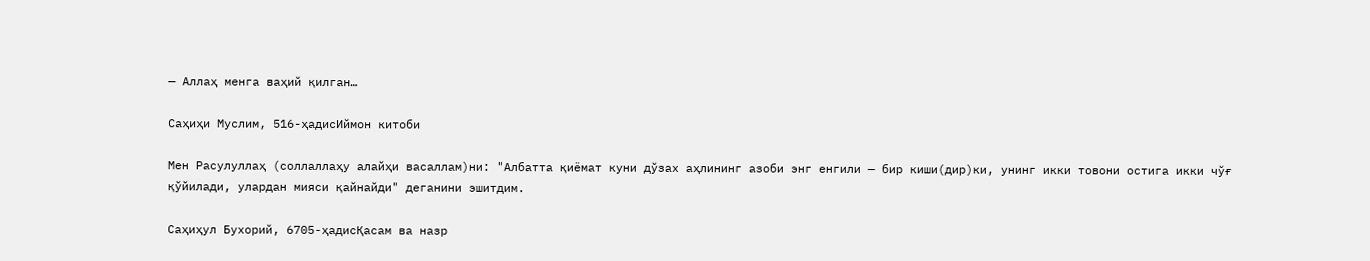— Аллаҳ менга ваҳий қилган…

Саҳиҳи Муслим, 516-ҳадисИймон китоби

Мен Расулуллаҳ (соллаллаҳу алайҳи васаллам)ни: "Албатта қиёмат куни дўзах аҳлининг азоби энг енгили — бир киши(дир)ки, унинг икки товони остига икки чўғ қўйилади, улардан мияси қайнайди" деганини эшитдим.

Саҳиҳул Бухорий, 6705-ҳадисҚасам ва назр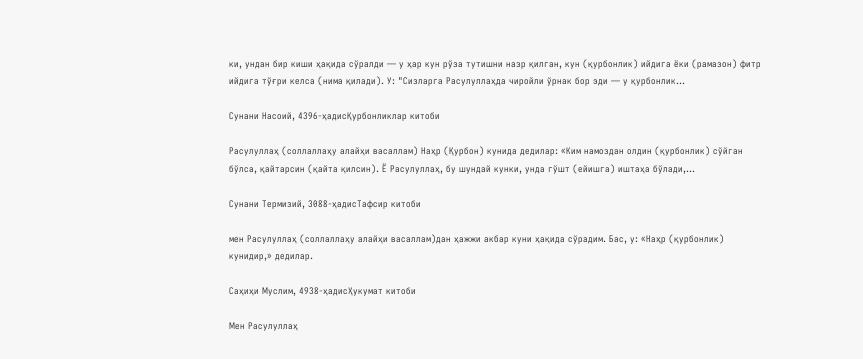ки, ундан бир киши ҳақида сўралди — у ҳар кун рўза тутишни назр қилган, кун (қурбонлик) ийдига ёки (рамазон) фитр ийдига тўғри келса (нима қилади). У: "Сизларга Расулуллаҳда чиройли ўрнак бор эди — у қурбонлик…

Сунани Насоий, 4396-ҳадисҚурбонликлар китоби

Расулуллаҳ (соллаллаҳу алайҳи васаллам) Наҳр (Қурбон) кунида дедилар: «Ким намоздан олдин (қурбонлик) сўйган бўлса, қайтарсин (қайта қилсин). Ё Расулуллаҳ, бу шундай кунки, унда гўшт (ейишга) иштаҳа бўлади,…

Сунани Термизий, 3088-ҳадисТафсир китоби

мен Расулуллаҳ (соллаллаҳу алайҳи васаллам)дан ҳажжи акбар куни ҳақида сўрадим. Бас, у: «Наҳр (қурбонлик) кунидир,» дедилар.

Саҳиҳи Муслим, 4938-ҳадисҲукумат китоби

Мен Расулуллаҳ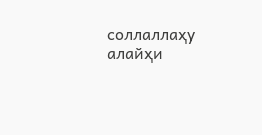соллаллаҳу алайҳи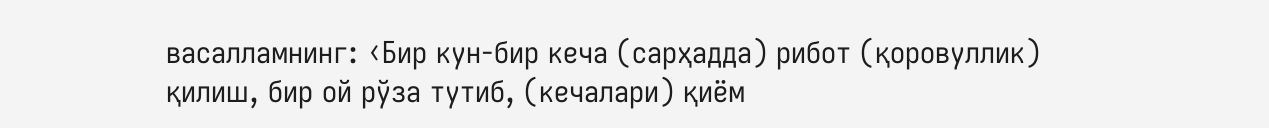васалламнинг: ‹Бир кун-бир кеча (сарҳадда) рибот (қоровуллик) қилиш, бир ой рўза тутиб, (кечалари) қиём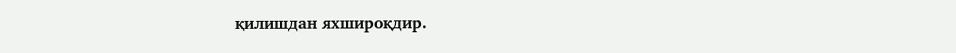қилишдан яхшироқдир.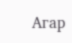Агар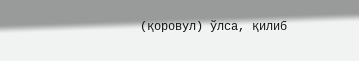(қоровул) ўлса, қилиб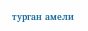турган амели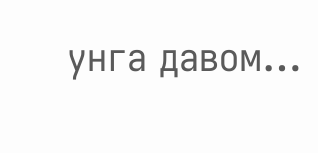унга давом…